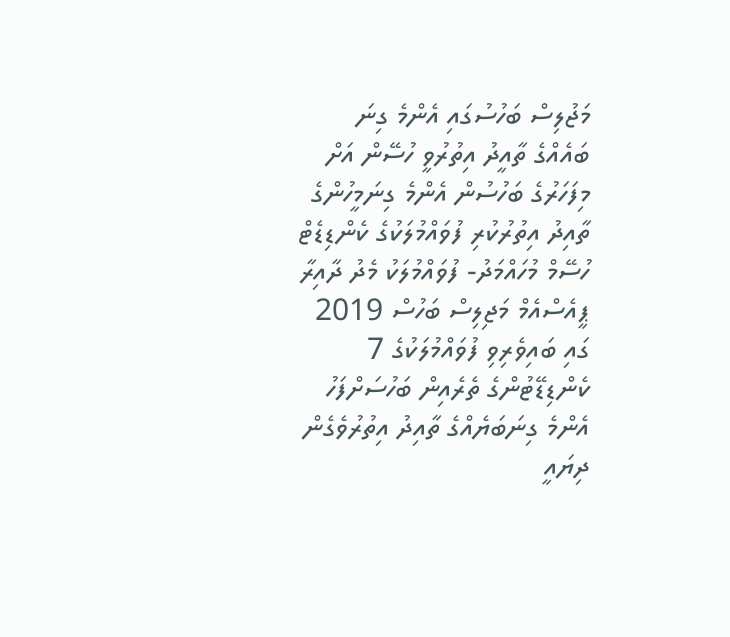މަޖުލިސް ބަހުސުގައި އެންމެ ގިނަ ބައެއްގެ ތާއީދު އިތުރުވީ ހުސޭން އަށް
މިފަހަރުގެ ބަހުސުން އެންމެ ގިނަމީހުންގެ ތާއިދު އިތުރުކުރި ފުވައްމުލަކުގެ ކެންޑިޑެޓް ހުސޭމް މުހައްމަދު- ފުވައްމުލަކު މެދު ދާއިރާ
ޕީއެސްއެމް މަޖިލިސް ބަހުސް 2019 ގައި ބައިވެރިވި ފުވައްމުލަކުގެ 7 ކެންޑިޑޭޓުންގެ ތެރެއިން ބަހުސަށްފަހު އެންމެ ގިނަބަޔެއްގެ ތާއިދު އިތުރުވެގެން ދިޔައީ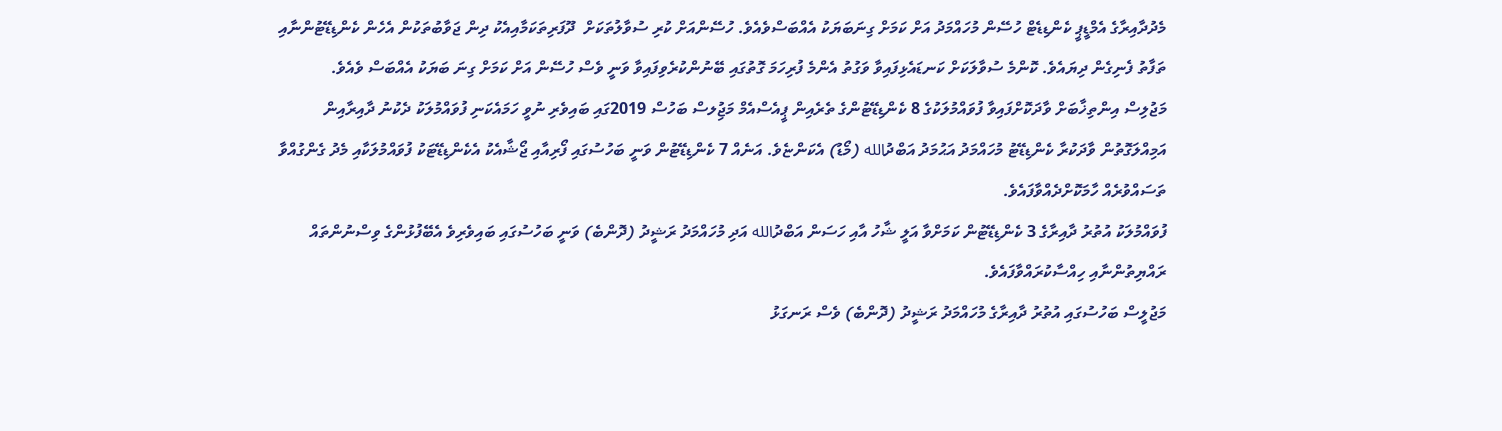މެދުދާއިރާގެ އެމްޑީޕީ ކެންޑިޑެޓް ހުސޭން މުހައްމަދު އަށް ކަމަށް ގިނަބަޔަކު އެއްބަސްވެއެވެ. ހުސޭންއަށް ކުރި ސުވާލުތަކަށް  ދޫފަރިތަކަމާއިއެކު ދިން ޖަވާބުތަކުން އެހެން ކެންޑިޑޭޓުންނާއި ތަފާތު ފެނިގެން ދިޔައެވެ. ކޮންމެ ސުވާލަކަށް ކަނޑައެޅިފައިވާ ވަގުތު އެންމެ ފުރިހަމަ ގޮތުގައި ބޭނުންކުރެވިފައިވާ ވަނީ ވެސް ހުސޭން އަށް ކަމަށް ގިނަ ބަޔަކު އެއްބަސް ވެއެވެ.
މަޖުލިސް އިންތިޚާބަށް ވާދަކޮށްފައިވާ ފުވައްމުލަކުގެ 8 ކެންޑިޑޭޓުންގެ ތެރެއިން ޕީއެސްއެމް މަޖުިލސް ބަހުސް 2019ގައި ބައިވެރި ނުވީ ހަމައެކަނި ފުވައްމުލަކު ދެކުނު ދާއިރާއިން އަމިއްލަގޮތުން ވާދަކުރާ ކެންޑިޑޭޓު މުހައްމަދު އަޙުމަދު އަބްދުالله (މޯޑު) އެކަންޏެވެ. އަނެއް 7 ކެންޑިޑޭޓުން ވަނީ ބަހުސުގައި ފޯރިއާއި ޖޯޝާއެކު އެކެންޑިޑޭޓަކު ފުވައްމުލަކާއި މެދު ގެންގުއްވާ ތަސައްވުރެއް ހާމަކޮށްދެއްވާފައެވެ.
ފުވައްމުލަކު އުތުރު ދާއިރާގެ 3 ކެންޑިޑޭޓުން ކަމަށްވާ އަލީ ޝާހު އާއި ހަސަން އަބްދުالله އަދި މުހައްމަދު ރަޝީދު (ދޮންބެ) ވަނީ ބަހުސުގައި ބައިވެރިވެ އެބޭފުޅުންގެ ވިސްނުންތައް ރައްޔިތުންނާއި ހިއްސާކުރައްވާފައެވެ.
މަޖުލީސް ބަހުސުގައި އުތުރު ދާއިރާގެ މުހައްމަދު ރަޝީދު (ދޮންބެ) ވެސް ރަނގަޅު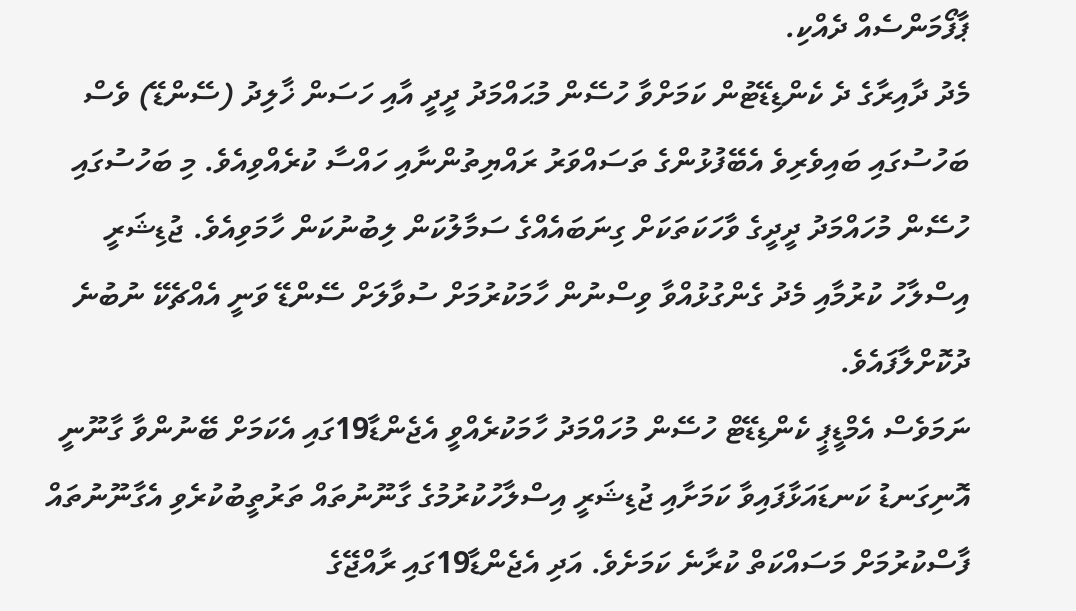ޕާފޯމަންސެއް ދެއްކި.
މެދު ދާއިރާގެ ދެ ކެންޑިޑޭޓުން ކަމަށްވާ ހުސޭން މުޙައްމަދު ދީދީ އާއި ހަސަން ޚާލިދު (ސޭންޑޭ) ވެސް ބަހުސުގައި ބައިވެރިވެ އެބޭފުޅުންގެ ތަސައްވަރު ރައްޔިތުންނާއި ހައްސާ ކުރެއްވިއެވެ. މި ބަހުސުގައި ހުސޭން މުހައްމަދު ދީދީގެ ވާހަކަތަކަށް ގިނަބައެއްގެ ސަމާލުކަން ލިބުނުކަން ހާމަވިއެވެ. ޖުޑިޝަރީ އިސްލާހު ކުރުމާއި މެދު ގެންގުޅުއްވާ ވިސްނުން ހާމަކުރުމަށް ސުވާލަށް ސޭންޑޭ ވަނީ އެއްޗެކޭ ނުބުނެ ދުކޮށްލާފައެވެ.
ނަމަވެސް އެމްޑީޕީ ކެންޑިޑޭޓް ހުސޭން މުހައްމަދު ހާމަކުރެއްވީ އެޖެންޑާ19ގައި އެކަމަށް ބޭނުންވާ ގާނޫނީ އޮނިގަނޑު ކަނޑައަޅާފައިވާ ކަމަށާއި ޖުޑިޝަރީ އިސްލާހުކުރުމުގެ ގާނޫނުތައް ތަރުތީބުކުރެވި އެގާނޫނުތައް ފާސްކުރުމަށް މަސައްކަތް ކުރާނެ ކަމަށެވެ. އަދި އެޖެންޑާ19ގައި ރާއްޖޭގެ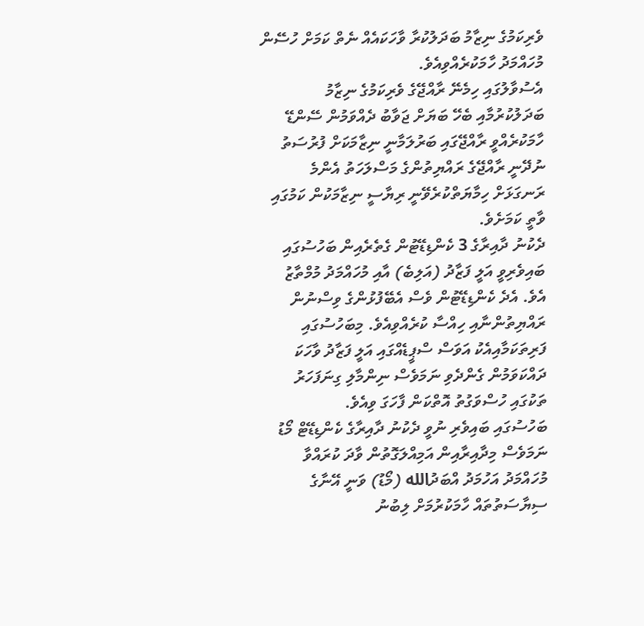ވެރިކަމުގެ ނިޒާމު ބަދަލުކުރާ ވާހަކައެއް ނެތް ކަމަށް ހުސޭން މުހައްމަދު ހާމަކުރެއްވިއެވެ.
އެސުވާލުގައި ހިމެނޭ ރާއްޖޭގެ ވެރިކަމުގެ ނިޒާމު ބަދަލުކުރުމާއި ބެހޭ ބަޔަށް ޖަވާބު ދެއްވަމުން ސޭންޑޭ ހާމަކުރެއްވީ ރާއްޖޭގައި ބަރުލަމާނީ ނިޒާމަކަށް ފުރުސަތު ނުދޭނީ ރާއްޖޭގެ ރައްޔިތުންގެ މަސްލަހަތު އެންމެ ރަނގަޅަށް ހިމާޔަތްކުރެވޭނީ ރިޔާސީ ނިޒާމަކުން ކަމުގައި ވާތީ ކަމަށެވެ.
ދެކުނު ދާއިރާގެ 3 ކެންޑިޑޭޓުން ގެތެރެއިން ބަހުސުގައި ބައިވެރިވީ އަލީ ފަޒާދު (އަލިބެ) އާއި މުހައްމަދު މުމްތާޒު އެވެ. އެދެ ކެންޑިޑޭޓުން ވެސް އެބޭފުޅުންގެ ވިސްނުން ރައްޔިތުންނާއި ހިއްސާ ކުރެއްވިއެވެ. މިބަހުސުގައި ފަރިތަކަމާއިއެކު އަވަސް ސްޕީޑެއްގައި އަލީ ފަޒާދު ވާހަކަ ދައްކަވަމުން ގެންދެވި ނަމަވެސް ނިންމާލި ގިނަފަހަރު ތަކުގައި ހުސްވަގުތު އޮތްކަން ފާހަގަ ވިއެވެ.
ބަހުސުގައި ބައިވެރި ނުވީ ދެކުނު ދާއިރާގެ ކެންޑިޑޭޓް މޯޑު
ނަމަވެސް މިދާއިރާއިން އަމިއްލަގޮތުން ވާދަ ކުރައްވާ މުހައްމަދު އަހުމަދު އްބަދުالله (މޯޑު) ވަނީ އޭނާގެ ސިޔާސަތުތައް ހާމަކުރުމަށް ލިބުނު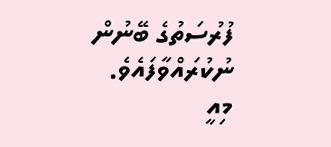ފުރުސަތުގެ ބޭނުން ނުކުރައްވާފައެވެ. މިއީ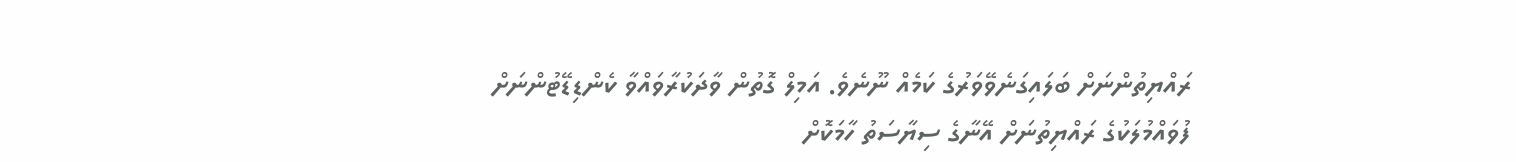ރައްޔިތުންނަށް ބަލައިގަނެވޭވަރުގެ ކަމެއް ނޫނެވެ. އަމިލް ގޮތުން ވާދަކުރާވައްވާ ކެންޑިޑޭޓުންނަށް ފުވައްމުލަކުގެ ރައްޔިތުނަށް އޭނާގެ ސިޔާސަތު ހާމަކޮށް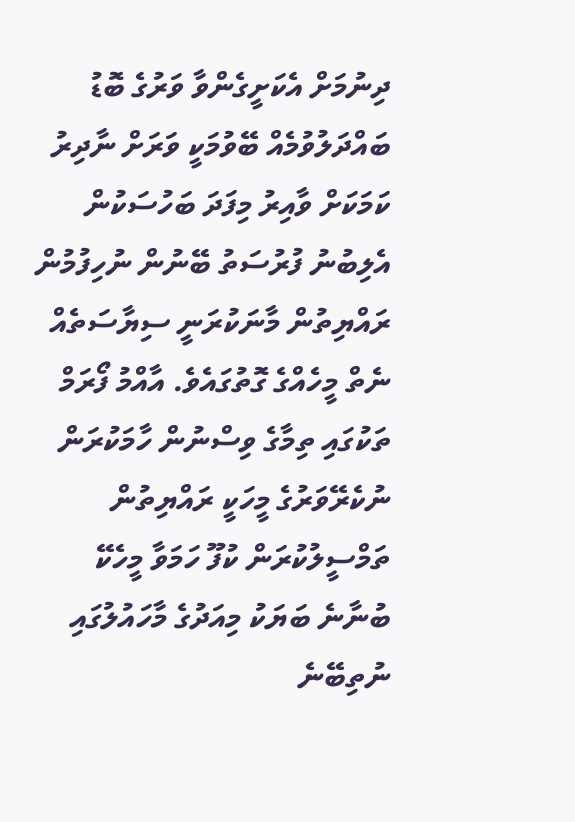ދިނުމަށް އެކަށީގެންވާ ވަރުގެ ބޮޑު ބައްދަލުވުމެއް ބޭވުމަކީ ވަރަށް ނާދިރު ކަމަކަށް ވާއިރު މިފަދަ ބަހުސަކުން އެލިބުނު ފުރުސަތު ބޭނުން ނުހިފުމުން ރައްޔިތުން މާނަކުރަނީ ސިޔާސަތެއް ނެތް މީހެއްގެ ގޮތުގައެވެ. އާއްމު ފޯރަމް ތަކުގައި ތިމާގެ ވިސްނުން ހާމަކުރަން ނުކެރޭވަރުގެ މީހަކީ ރައްޔިތުން ތަމްސީލުކުރަން ކުފޫ ހަމަވާ މީހެކޭ ބުނާނެ ބަޔަކު މިއަދުގެ މާހައުލުގައި ނުތިބޭނެ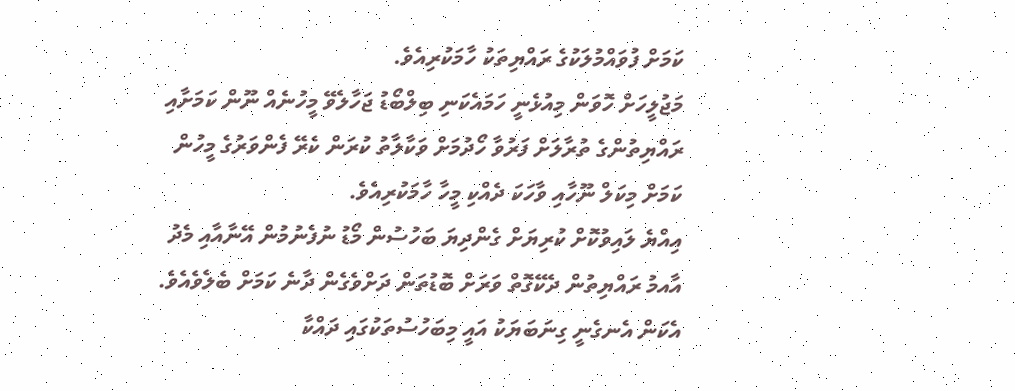ކަމަށް ފުވައްމުލަކުގެ ރައްޔިތަކު ހާމަކުރިއެވެ.
މަޖުލީހަށް ހޮވަން މިއުޅެނީ ހަމައެކަނި ބިލްބޯޑު ޖަހާލެވޭ މީހުނެއް ނޫން ކަމަށާއި ރައްޔިތުންގެ ތުރާލަށް ފަރުވާ ހޯދުމަށް ވަކާލާތު ކުރަން ކެރޭ ފެންވަރުގެ މީހުން ކަމަށް މިކަލް ނޫހާއި ވާހަކަ ދެއްކި މީހާ ހާމަކުރިއެވެ.
އިއްޔެ ލައިވުކޮށް ކުރިޔަށް ގެންދިޔަ ބަހުސުން މޯޑު ނުފެނުމުން އޭނާއާއި މެދު އާއމު ރައްޔިތުން ދެކޭގޮތް ވަރަށް ބޮޑުތަން ދަށްވެގެން ދާނެ ކަމަށް ބެލެވެއެވެ. އެކަން އެނގެނީ ގިނަބަޔަކު އައީ މިބަހުސުތަކުގައި ދައްކާ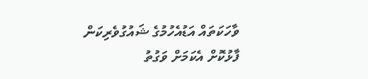ވާހަކަތައް އަޑުއެހުމުގެ ޝައުގުވެރިކަން ފާޅުކޮށް އެކަމަށް ވަގުތު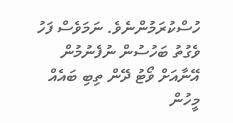ހުސްކުރަމުންނެވެ. ނަމަވެސް ފަހު ވެގުތު ބަހުސުން ނުފެނުމުން އޭނާއަށް ވޯޓު ދޭން ތިބި ބައެއް މީހުން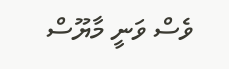ވެސް ވަނީ މާޔޫސް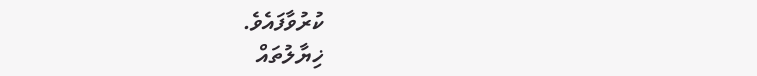ކުރުވާފައެވެ.
ޚިޔާލުތައް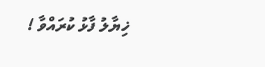ޚިޔާލު ފާޅު ކުރައްވާ !